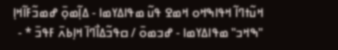ߞߎ߬ߙߣߊ߬ ߞߟߊߒߞߋ ߞߘߐ ߟߎ߬ ߘߟߊߡߌߘߊ - ߡߊ߲߬ߘߋ߲߫ ߝߘߏ߬ߓߊ߬ߞߊ߲ "ߒߞߏ" ߘߟߊߡߌߘߊ - ߝߏߘߋ߫ / ߛߟߏ߬ߡߊ߯ߣߊ߫ ߞߊ߲ߕߍ߫ ߓߟߏ߫ * -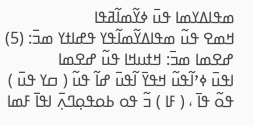ߘߟߊߡߌߘߊ ߟߎ߫ ߦߌ߬ߘߊ߬ߥߟߊ
ߞߘߐ ߟߎ߬ ߘߟߊߡߌ߬ߘߊ߬ߟߌ ߟߝߊߙߌ ߘߏ߫: (5) ߝߐߘߊ ߘߏ߫: ߞߙߎߞߊ ߟߎ߬ ߝߐߘߊ
ߊߟߎ߫ ߦߴߊ߬ߟߎ߬ ߞߟߌ߫ ߊ߬ߟߎ߫ ߝߊ߬ ߟߎ߬ ( ߛߌ ߟߎ߫ ) ߟߋ߬ ߟߊ߫ ، ( ߓߊ ) ߏ߬ ߟߋ ߕߋߟߋ߲ߣߍ߲߫ ߊߟߊ߫ ߓߘߊ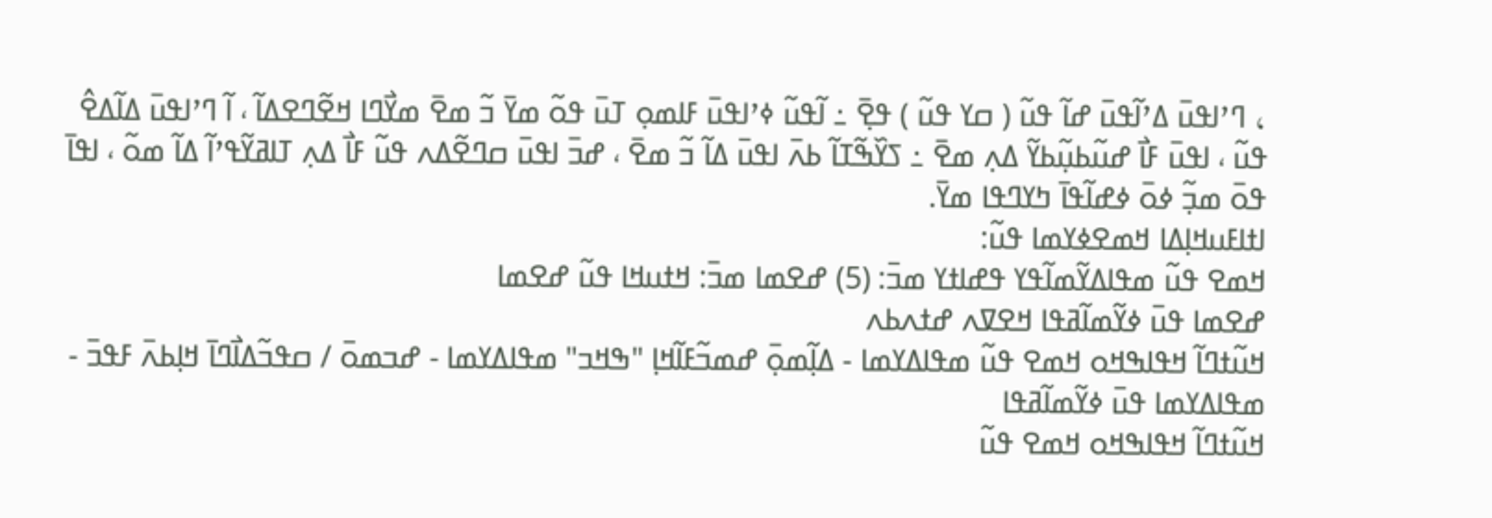، ߣߴߊߟߎ߫ ߡߴߊ߬ߟߎ߫ ߝߊ߬ ߟߎ߬ ( ߛߌ ߟߎ߬ ) ߟߐ߲߫ ߸ ߊ߬ߟߎ߬ ߦߴߊߟߎ߫ ߓߊߘߋ߲ ߠߎ߫ ߟߋ߬ ߘߌ߫ ߏ߬ ߘߐ߫ ߘߌ߯ߣߊ ߞߐ߬ߣߐߡߊ߬ ، ߊ߬ ߣߴߊߟߎ߫ ߡߊ߬ߡߐ߮ ߟߎ߬ ، ߊߟߎ߫ ߓߊ߯ ߝߎ߬ߕߎ߲߬ߕߌ߬ ߡߍ߲ ߘߐ߫ ߸ ߖߌ߰ߒ߬ߠߊ߬ ߕߍ߫ ߊߟߎ߫ ߡߊ߬ ߏ߬ ߘߐ߫ ، ߝߏ߫ ߊߟߎ߫ ߛߣߐ߬ߡߍ ߟߎ߬ ߓߊ߯ ߡߍ߲ ߠߊߥߌ߬ߟߴߊ߬ ߡߊ߬ ߘߋ߬ ، ߊߟߊ߫ ߟߋ߫ ߘߏ߲߬ ߦߋ߫ ߦߝߊ߬ߟߊ߫ ߤߌߣߟߊ ߘߌ߫.
ߊߙߊߓߎߞߊ߲ߡߊ ߞߘߐߦߌߘߊ ߟߎ߬:
ߞߘߐ ߟߎ߬ ߘߟߊߡߌ߬ߘߊ߬ߟߌ ߟߝߊߙߌ ߘߏ߫: (5) ߝߐߘߊ ߘߏ߫: ߞߙߎߞߊ ߟߎ߬ ߝߐߘߊ
ߝߐߘߊ ߟߎ߫ ߦߌ߬ߘߊ߬ߥߟߊ ߞߐߜߍ ߝߙߍߕߍ
ߞߎ߬ߙߣߊ߬ ߞߟߊߒߞߋ ߞߘߐ ߟߎ߬ ߘߟߊߡߌߘߊ - ߡߊ߲߬ߘߋ߲߫ ߝߘߏ߬ߓߊ߬ߞߊ߲ "ߒߞߏ" ߘߟߊߡߌߘߊ - ߝߏߘߋ߫ / ߛߟߏ߬ߡߊ߯ߣߊ߫ ߞߊ߲ߕߍ߫ ߓߟߏ߫ - ߘߟߊߡߌߘߊ ߟߎ߫ ߦߌ߬ߘߊ߬ߥߟߊ
ߞߎ߬ߙߣߊ߬ ߞߟߊߒߞߋ ߞߘߐ ߟߎ߬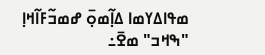ߘߟߊߡߌߘߊ ߡߊ߲߬ߘߋ߲߫ ߝߘߏ߬ߓߊ߬ߞߊ߲ "ߒߞߏ" ߘߐ߫߸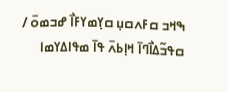ߒߞߏ ߛߓߍߛߎ߲ ߛߌ߲ߘߌߓߊ߯ ߝߏߘߋ߫ / ߛߟߏ߬ߡߊ߯ߣߊ߫ ߞߊ߲ߕߍ߫ ߟߊ߫ ߘߟߊߡߌߘߊ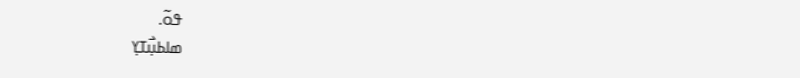ߟߋ߬.
ߘߊߕߎ߲߯ߠߌ߲